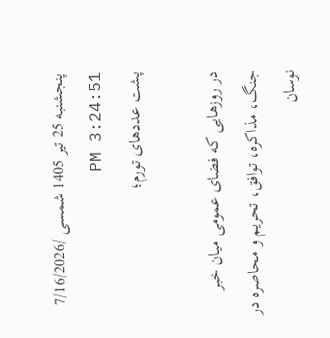پنجشنبه 25 تير 1405 شمسی /7/16/2026 3:24:51 PM
پشت عددهای تورم؛

در روزهایی که فضای عمومی میان خبر جنگ، مذاکره، توافق، تحریم و محاصره در نوسان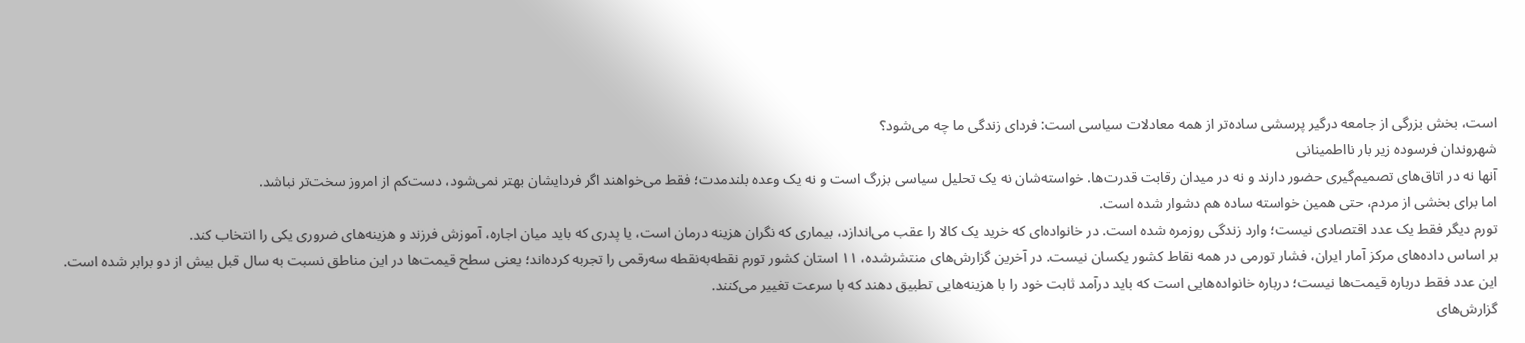است، بخش بزرگی از جامعه درگیر پرسشی ساده‌تر از همه معادلات سیاسی است: فردای زندگی ما چه می‌شود؟
شهروندان فرسوده زیر بار نااطمینانی
آنها نه در اتاق‌های تصمیم‌گیری حضور دارند و نه در میدان رقابت قدرت‌ها. خواسته‌شان نه یک تحلیل سیاسی بزرگ است و نه یک وعده بلندمدت؛ فقط می‌خواهند اگر فردایشان بهتر نمی‌شود، دست‌کم از امروز سخت‌تر نباشد.
اما برای بخشی از مردم، حتی همین خواسته ساده هم دشوار شده است.
تورم دیگر فقط یک عدد اقتصادی نیست؛ وارد زندگی روزمره شده است. در خانواده‌ای که خرید یک کالا را عقب می‌اندازد، بیماری که نگران هزینه درمان است، یا پدری که باید میان اجاره، آموزش فرزند و هزینه‌های ضروری یکی را انتخاب کند.
بر اساس داده‌های مرکز آمار ایران، فشار تورمی در همه نقاط کشور یکسان نیست. در آخرین گزارش‌های منتشرشده، ۱۱ استان کشور تورم نقطه‌به‌نقطه سه‌رقمی را تجربه کرده‌اند؛ یعنی سطح قیمت‌ها در این مناطق نسبت به سال قبل بیش از دو برابر شده است.
این عدد فقط درباره قیمت‌ها نیست؛ درباره خانواده‌هایی است که باید درآمد ثابت خود را با هزینه‌هایی تطبیق دهند که با سرعت تغییر می‌کنند.
گزارش‌های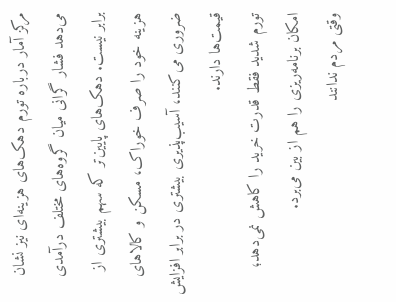مرکز آمار درباره تورم دهک‌های هزینه‌ای نیز نشان می‌دهد فشار گرانی میان گروه‌های مختلف درآمدی برابر نیست. دهک‌های پایین‌تر که سهم بیشتری از هزینه خود را صرف خوراک، مسکن و کالاهای ضروری می‌کنند، آسیب‌پذیری بیشتری در برابر افزایش قیمت‌ها دارند.
تورم شدید فقط قدرت خرید را کاهش نمی‌دهد؛ امکان برنامه‌ریزی را هم از بین می‌برد.
وقتی مردم ندانند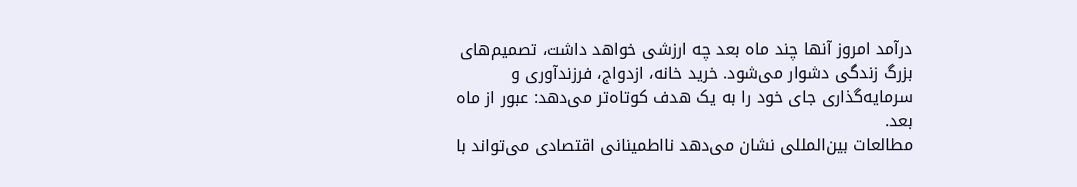درآمد امروز آنها چند ماه بعد چه ارزشی خواهد داشت، تصمیم‌های بزرگ زندگی دشوار می‌شود. خرید خانه، ازدواج، فرزندآوری و سرمایه‌گذاری جای خود را به یک هدف کوتاه‌تر می‌دهد: عبور از ماه بعد.
مطالعات بین‌المللی نشان می‌دهد نااطمینانی اقتصادی می‌تواند با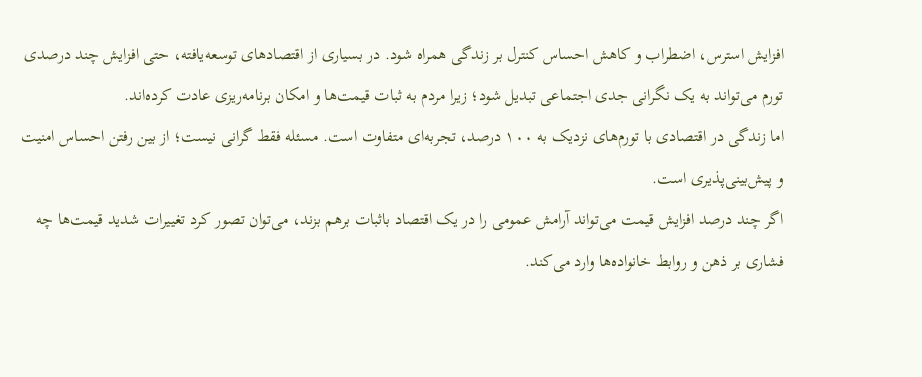افزایش استرس، اضطراب و کاهش احساس کنترل بر زندگی همراه شود. در بسیاری از اقتصادهای توسعه‌یافته، حتی افزایش چند درصدی تورم می‌تواند به یک نگرانی جدی اجتماعی تبدیل شود؛ زیرا مردم به ثبات قیمت‌ها و امکان برنامه‌ریزی عادت کرده‌اند.
اما زندگی در اقتصادی با تورم‌های نزدیک به ۱۰۰ درصد، تجربه‌ای متفاوت است. مسئله فقط گرانی نیست؛ از بین رفتن احساس امنیت و پیش‌بینی‌پذیری است.
اگر چند درصد افزایش قیمت می‌تواند آرامش عمومی را در یک اقتصاد باثبات برهم بزند، می‌توان تصور کرد تغییرات شدید قیمت‌ها چه فشاری بر ذهن و روابط خانواده‌ها وارد می‌کند.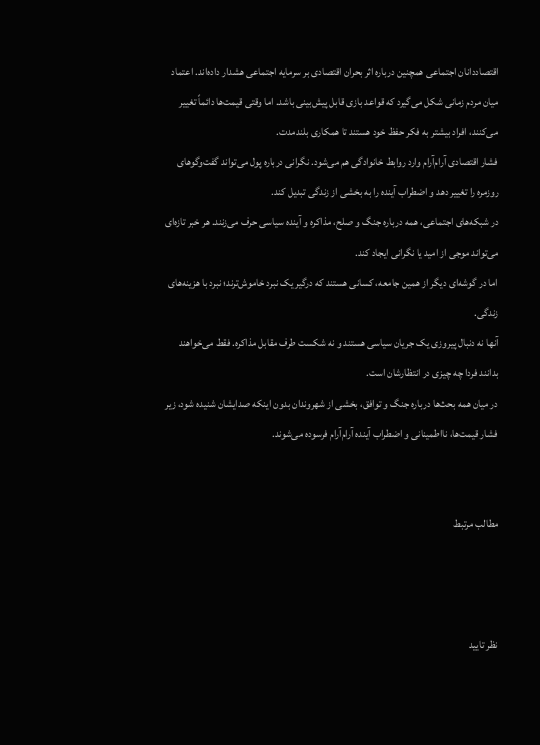اقتصاددانان اجتماعی همچنین درباره اثر بحران اقتصادی بر سرمایه اجتماعی هشدار داده‌اند. اعتماد میان مردم زمانی شکل می‌گیرد که قواعد بازی قابل پیش‌بینی باشد. اما وقتی قیمت‌ها دائماً تغییر می‌کنند، افراد بیشتر به فکر حفظ خود هستند تا همکاری بلندمدت.
فشار اقتصادی آرام‌آرام وارد روابط خانوادگی هم می‌شود. نگرانی درباره پول می‌تواند گفت‌وگوهای روزمره را تغییر دهد و اضطراب آینده را به بخشی از زندگی تبدیل کند.
در شبکه‌های اجتماعی، همه درباره جنگ و صلح، مذاکره و آینده سیاسی حرف می‌زنند. هر خبر تازه‌ای می‌تواند موجی از امید یا نگرانی ایجاد کند.
اما در گوشه‌ای دیگر از همین جامعه، کسانی هستند که درگیر یک نبرد خاموش‌ترند؛ نبرد با هزینه‌های زندگی.
آنها نه دنبال پیروزی یک جریان سیاسی هستند و نه شکست طرف مقابل مذاکره. فقط می‌خواهند بدانند فردا چه چیزی در انتظارشان است.
در میان همه بحث‌ها درباره جنگ و توافق، بخشی از شهروندان بدون اینکه صدایشان شنیده شود، زیر فشار قیمت‌ها، نااطمینانی و اضطراب آینده آرام‌آرام فرسوده می‌شوند.


مطالب مرتبط



نظر تایید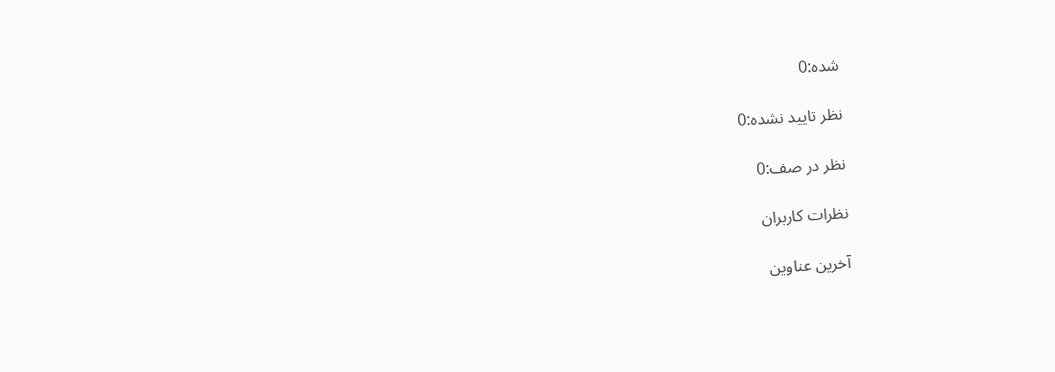شده:0

نظر تایید نشده:0

نظر در صف:0

نظرات کاربران

آخرین عناوین